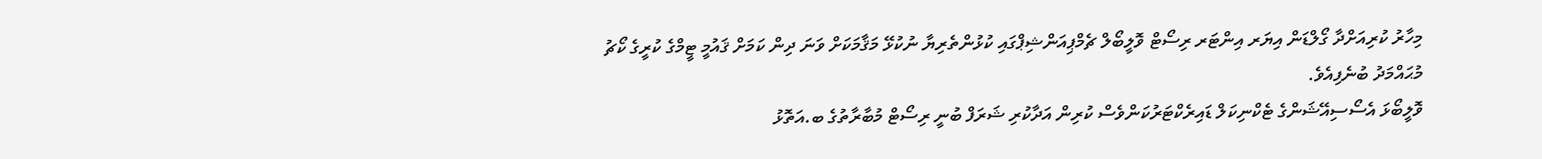މިހާރު ކުރިއަށްދާ ގޯލްޑަން އިޔަރ އިންޓަރ ރިސޯޓް ވޮލީބޯލް ޗެމްޕިއަންޝިޕްގައި ކުޅުންތެރިޔާ ނުކުޅޭ މަޤާމަކަށް ވަނަ ދިން ކަމަށް ޤައުމީ ޓީމްގެ ކުރީގެ ކޯޗު މުޙައްމަދު ބުނެފިއެވެ.
ވޮލީބޯޅަ އެސޯސިއޭޝަންގެ ޓެކްނިކަލް ޑައިރެކްޓަރުކަންވެސް ކުރިން އަދާކުރި ޝަރަފް ބުނީ ރިސޯޓް މުބާރާތުގެ ބ.އަތޮޅު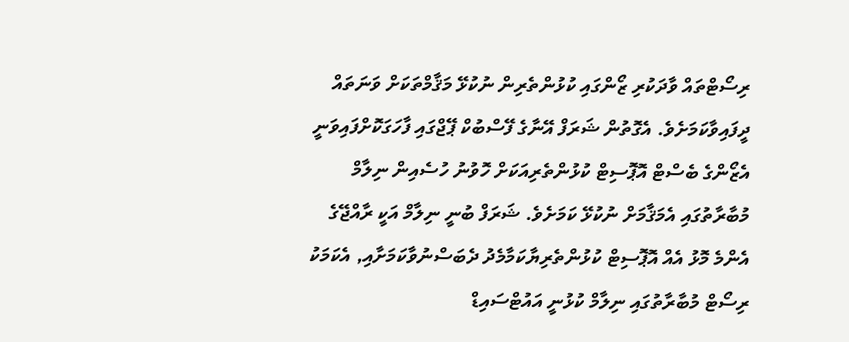ރިސޯޓްތައް ވާދަކުރި ޒޯންގައި ކުޅުންތެރިން ނުކުޅޭ މަޤާމްތަކަށް ވަނަތައް ދީފައިވާކަމަށެވެ. އެގޮތުން ޝަރަފް އޭނާގެ ފޭސްބުކް ޕޭޖްގައި ފާހަގަކޮށްފައިވަނީ އެޒޯންގެ ބެސްޓް އޮޕޮސިޓް ކުޅުންތެރިއަކަށް ހޮވުނު ހުސެއިން ނިލާމް މުބާރާތުގައި އެމަޤާމަށް ނުކުޅޭ ކަމަށެވެ. ޝަރަފް ބުނީ ނިލާމް އަކީ ރާއްޖޭގެ އެންމެ މޮޅު އެއް އޮޕޮސިޓް ކުޅުންތެރިޔާކަމާމެދު ދެބަސްނުވާކަމަށާއި, އެކަމަކު ރިސޯޓް މުބާރާތުގައި ނިލާމް ކުޅުނީ އައުޓްސައިޑް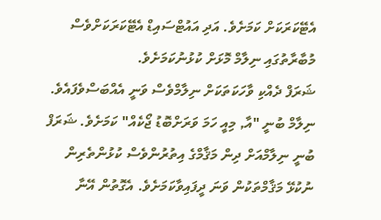އެޓޭކަރަކަށް ކަމަށެވެ. އަދި އައުޓްސައިޑް އެޓޭކަރަކަށްވެސް މުބާރާތުގައި ނިލާމް މޮޅަށް ކުޅުނުކަމަށެވެ.
ޝަރަފް ދެއްކި ވާހަކަތަކަށް ނިލާމްވެސް ވަނީ އެއްބަސްވެފައެވެ. ނިލާމް ބުނީ "އާ, މިއީ ހަމަ ވަރަށްބޮޑު ޖޯކެއް" ކަމަށެވެ. ޝަރަފް ބުނީ ނިލާމްއަށް ދިން މަޤާމްގެ އިތުރުންވެސް ކުޅުންތެރިން ނުކުޅޭ މަޤާމްތަކުން ވަނަ ދީފައިވާކަމަށެވެ. އެގޮތުން އޭނާ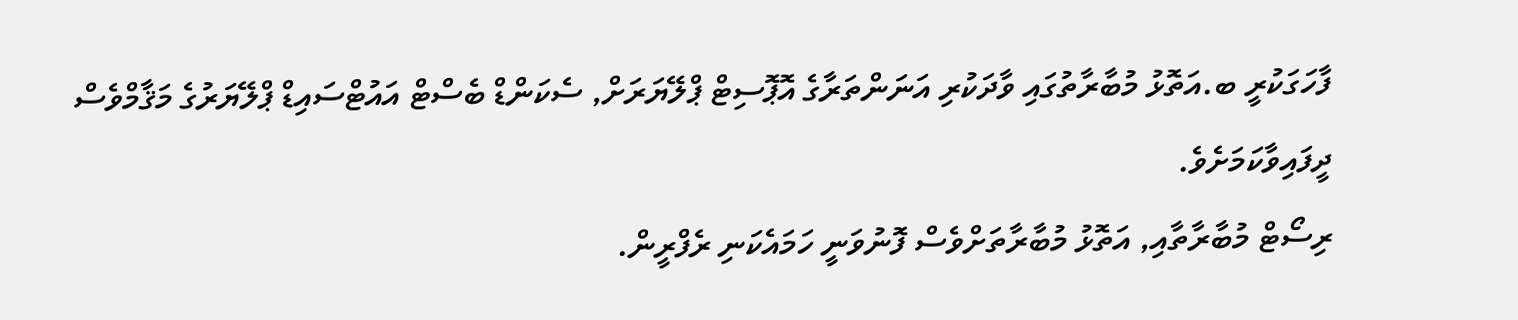ފާހަގަކުރީ ބ.އަތޮޅު މުބާރާތުގައި ވާދަކުރި އަނަންތަރާގެ އޮޕޮސިޓް ޕްލޭޔަރަށް, ސެކަންޑް ބެސްޓް އައުޓްސައިޑް ޕްލޭޔަރުގެ މަޤާމްވެސް ދީފައިވާކަމަށެވެ.
ރިސޯޓް މުބާރާތާއި, އަތޮޅު މުބާރާތަށްވެސް ފޮނުވަނީ ހަމައެކަނި ރެފްރީން.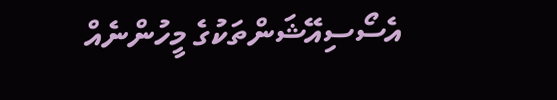އެސޯސިއޭޝަންތަކުގެ މީހުންނެއް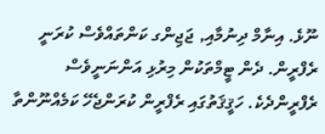ނޫޅެ. އިނާމް ދިނުމާއި, ޖަޖިންގ ކަންތައްވެސް ކުރަނީ ރެފްރީން. ދެން ޓީމްތަކުން މިރުޅި އަންނަނީވެސް ރެފްރީންދެކެ. ހަޤީޤަތުގައި ރެފްރީން ކުރަންޖެހޭ ކަމެއްނޫންތާ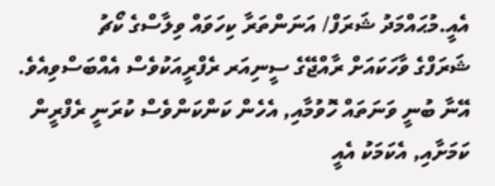އެއީ.މުޙައްމަދު ޝަރަފް/ އަނަންތަރާ ކިހަވައް ވިލާސްގެ ކޯޗު
ޝަރަފްގެ ވާހަކައަށް ރާއްޖޭގެ ސީނިއަރ ރެފްރީއަކުވެސް އެއްބަސްވިއެވެ. އޭނާ ބުނީ ވަނަތައް ހޮވުމާއި, އެހެން ކަންކަންވެސް ކުރަނީ ރެފްރީން ކަމަށާއި, އެކަމަކު އެއީ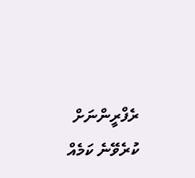ރެފްރީންނަށް ކުރެވޭނެ ކަމެއް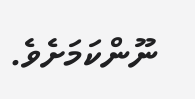ނޫންކަމަށެވެ.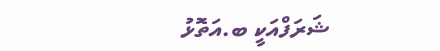ޝަރަފްއަކީ ބ.އަތޮޅު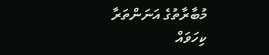މުބާރާތުގެ އަނަންތަރާ ކިހަވައް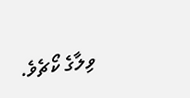ވިލާގެ ކޯޗެވެ.